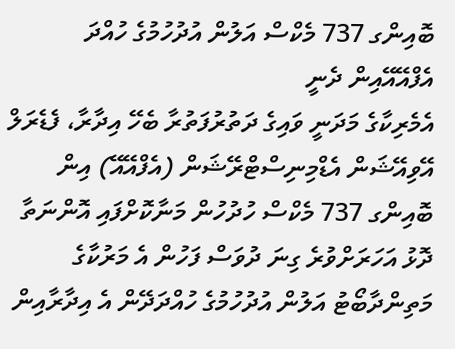ބޮއިންގ 737 މެކްސް އަލުން އުދުހުމުގެ ހުއްދަ އެފްއޭއޭއިން ދެނީ
އެމެރިކާގެ މަދަނީ ވައިގެ ދަތުރުފަތުރާ ބެހޭ އިދާރާ، ފެޑެރަލް އޭވިއޭޝަން އެޑްމިނިސްޓްރޭޝަން (އެފްއޭއޭ) އިން ބޮއިންގ 737 މެކްސް ހުދުހުން މަނާކޮށްފައި އޮންނަތާ ދޮޅު އަހަރަށްވުރެ ގިނަ ދުވަސް ފަހުން އެ މަރުކާގެ މަތިންދާބޯޓު އަލުން އުދުހުމުގެ ހުއްދަދޭން އެ އިދާރާއިން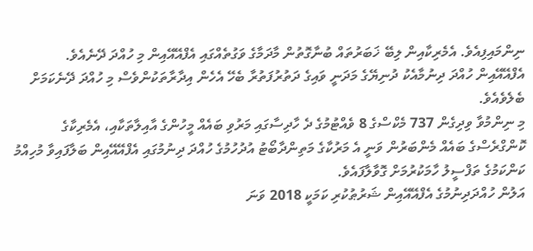ނިންމައިފިއެވެ. އެމެރިކާއިން ލިބޭ ޚަބަރުތައް ބުނާގޮތުން މާދަމާގެ ވަގުތެއްގައި އެފްއޭއޭއިން މި ހުއްދަ ދޭނެއެވެ.
އެފްއޭއޭއިން ހުއްދަ ދިނުމާއެކު ދުނިޔޭގެ މަދަނީ ވައިގެ ދަތުރުފަތުރާ ބެހޭ އެހެން އިދާރާތަކުންވެސް މި ހުއްދަ ދޭނެކަމަށް ބެލެވެއެވެ.
މި ނިންމުވާ ވިދިގެން 737 މެކްސްގެ 8 ވެއްޓުމުގެ ދެ ހާދިސާގައި މަރުވި ބައެއް މީހުންގެ އާއިލާތަކާއި، އެމެރިކާގެ ކޮންގްރެސްގެ ބައެއް މެންބަރުން ވަނީ އެ މަރުކާގެ މަތިންދާބޯޓު އުދުހުމުގެ ހުއްދަ ދިނުމުގައި އެފްއޭއޭއިން ބަލާފައިވާ މުހިއްމު ކަންކަމުގެ ތަފްސީލު ހާމަކުރުމަށް ގޮވާލާފައެވެ.
އަލުން ހުއްދަދިނުމުގެ އެފްއޭއޭއިން ޝަރުޠުކުރި ކަމަކީ 2018 ވަނަ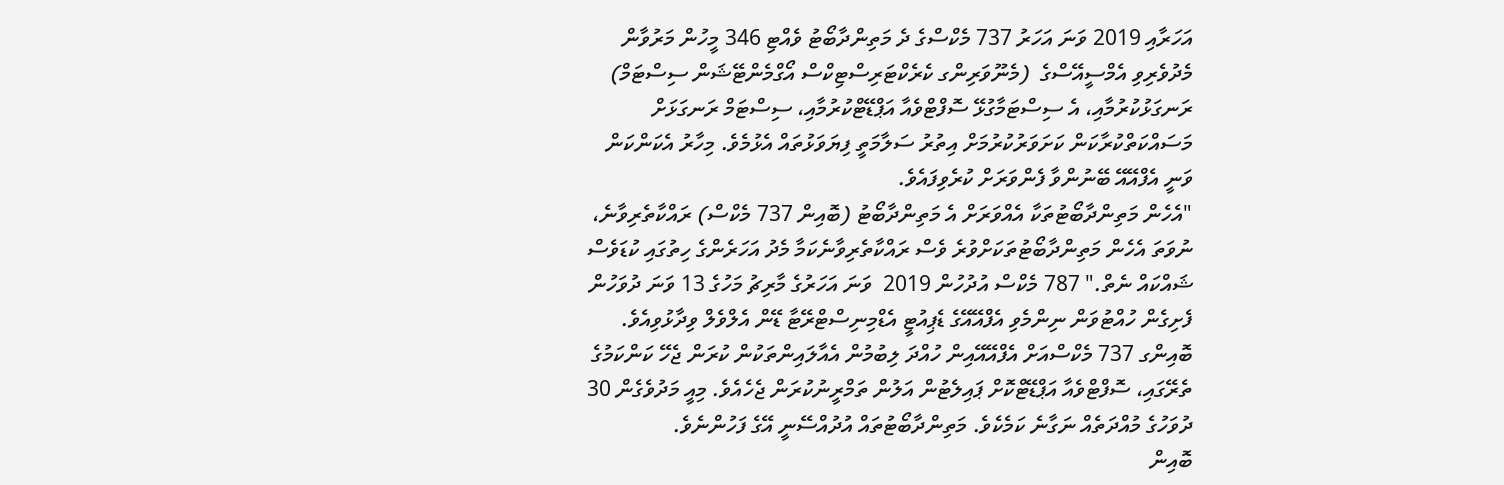އަހަރާއި 2019 ވަނަ އަހަރު 737 މެކްސްގެ ދެ މަތިންދާބޯޓު ވެއްޓި 346 މީހުން މަރުވާން މެދުވެރިވި އެމްސީއޭސްގެ  (މެނޫވަރިންގ ކެރެކްޓަރިސްޓިކްސް އޯގްމެންޓޭޝަން ސިސްޓަމް) ރަނގަޅުކުރުމާއި، އެ ސިސްޓަމާގުޅޭ ސޮފްޓްވެއާ އަޕްޑޭޓްކުރުމާއި، ސިސްޓަމް ރަނގަޅަށް މަސައްކަތްކުރާކަން ކަށަވަރުކުރުމަށް އިތުރު ސަލާމަތީ ފިޔަވަޅުތައް އެޅުމެވެ. މިހާރު އެކަންކަން ވަނީ އެފްއޭއޭ ބޭނުންވާ ފެންވަރަށް ކުރެވިފައެވެ.
"އެހެން މަތިންދާބޯޓުތަކާ އެއްވަރަށް އެ މަތިންދާބޯޓު (ބޮއިން 737 މެކްސް) ރައްކާތެރިވާނެ، ނުވަތަ އެހެން މަތިންދާބޯޓުތަކަށްވުރެ ވެސް ރައްކާތެރިވާނެކަމާ މެދު އަހަރެންގެ ހިތުގައި ކުޑަވެސް ޝައްކައް ނެތް." 787 މެކްސް އުދުހުން 2019  ވަނަ އަހަރުގެ މާރިޗު މަހުގެ 13 ވަނަ ދުވަހުން ފެށިގެން ހުއްޓުވަން ނިންމެވި އެފްއޭއޭގެ ޑެޕިއުޓީ އެޑްމިނިސްޓްރޭޓާ ޑޭން އެލްވެލް ވިދާޅުވިއެވެ.
ބޮއިންގ 737 މެކްސްއަށް އެފްއޭއޭއިން ހުއްދަ ލިބުމުން އެއާލައިންތަކުން ކުރަން ޖެހޭ ކަންކަމުގެ ތެރޭގައި، ސޮފްޓްވެއާ އަޕްޑޭޓްކޮށް ޕައިލެޓުން އަލުން ތަމްރީނުކުރަން ޖެހެއެވެ. މިއީ މަދުވެގެން 30 ދުވަހުގެ މުއްދަތެއް ނަގާނެ ކަމެކެވެ. މަތިންދާބޯޓުތައް އުދުއްސޭނީ އޭގެ ފަހުންނެވެ.
ބޮއިން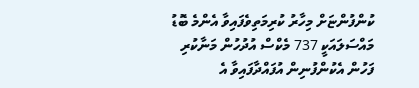ކުންފުންޏަށް މިހާރު ކުރިމަތިވެފައިވާ އެންމެ ބޮޑު މައްސަލައަކީ 737 މެކްސް އުދުހުން މަނާކުރި ފަހުން އެކުންފުނިން އުފައްދާފައިވާ އެ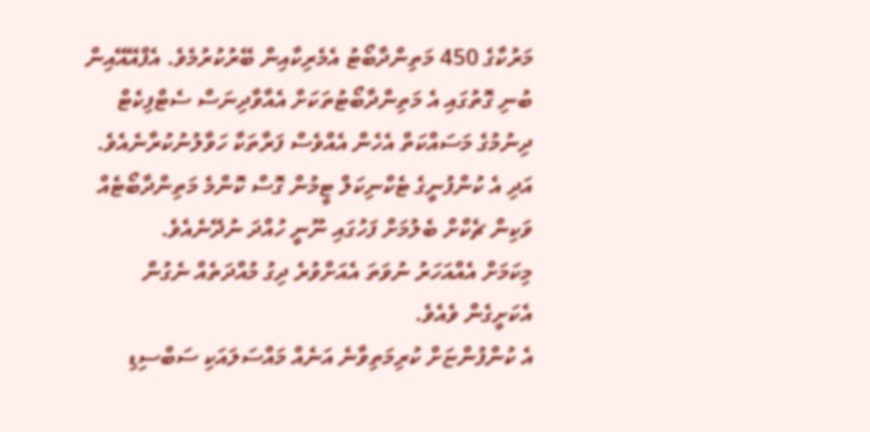މަރުކާގެ 450 މަތިންދާބޯޓު އެމެރިކާއިން ބޭރުކުރުމެވެ. އެފްއޭއޭއިން ބުނި ގޮތުގައި އެ މަތިންދާބޯޓުތަކަށް އެއާވާދިނަސް ސެޓްފިކެޓް ދިނުމުގެ މަސައްކަތް އެހެން އެއްވެސް ފަރާތަކާ ހަވާލުނުކުރާނެއެވެ. އަދި އެ ކުންފުނީގެ ޓެކްނިކަލް ޓީމުން ގޮސް ކޮންމެ މަތިންދާބޯޓެއް ވަކިން ޗެކްށް ބެލުމަށް ފަހުގައި ނޫނީ ހުއްދަ ނުދޭނެއެވެ.
މިކަމަށް އެއްއަހަރު ނުވަތަ އެއަށްވުރެ ދިގު މުއްދަތެއް ނެގުން އެކަށީގެން ވެއެވެ.
އެ ކުންފުންޏަށް ކުރިމަތިވާނެ އަނެއް މައްސަލައަކި ސަބްސިޑި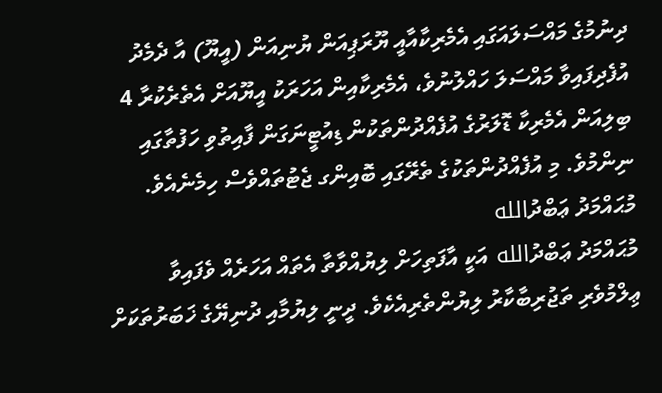ދިނުމުގެ މައްސަލައަގައި އެމެރިކާއާއީ ޔޫރަޕިއަން ޔުނިއަން (އީޔޫ) އާ ދެމެދު އުފެދިފައިވާ މައްސަލަ ހައްލުނުވެ، އެމެރިކާއިން އަހަރަކު އީޔޫއަށް އެތެރެކުރާ 4 ބިލިއަން އެމެރިކާ ޑޮލަރުގެ އުފެއްދުންތަކުން ޑިއުޓީނަގަން ފާއިތުވި ހަފުތާގައި ނިންމުވެ. މި އުފެއްދުންތަކުގެ ތެރޭގައި ބޮއިންގ ޖެޓުތައްވެސް ހިމެނެއެވެ.
މުޙައްމަދު ޢަބްދުالله
މުޙައްމަދު ޢަބްދުالله އަކީ އާފަތިހަށް ލިޔުއްވާތާ އެތައް އަހަރެއް ވެފައިވާ ޢިލްމުވެރި ތަޖުރިބާކާރު ލިޔުންތެރިއެކެވެ. ދީނީ ލިޔުމާއި ދުނިޔޭގެ ޚަބަރުތަކަށް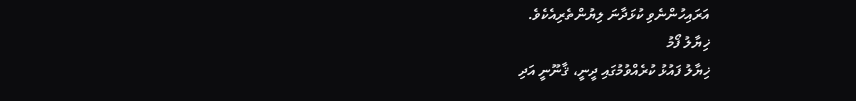އަރައިހުންނެވި ކުޅަދާނަ ލިޔުންތެރިއެކެވެ.
ޚިޔާލު ފޯމު
ޚިޔާލު ފައުޅު ކުރެއްވުމުގައި ދީނީ، ޤާނޫނީ އަދި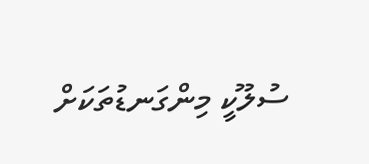ސުލޫކީ މިންގަނޑުތަކަށް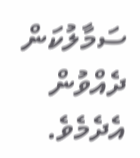ސަމާލުކަން ދެއްވުން އެދެމެވެ.